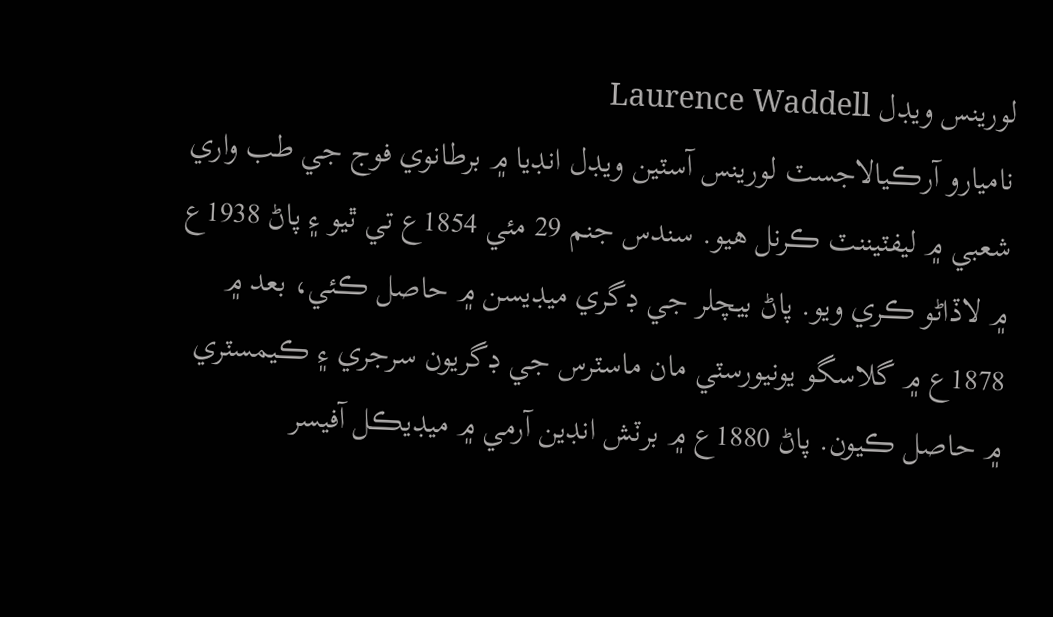لورينس ويڊل Laurence Waddell
ناميارو آرڪيالاجسٽ لورينس آسٽين ويڊل انڊيا ۾ برطانوي فوج جي طب واري شعبي ۾ ليفٽيننٽ ڪرنل هيو. سندس جنم 29 مئي 1854ع تي ٿيو ۽ پاڻ 1938ع ۾ لاڏاڻو ڪري ويو. پاڻ بيچلر جي ڊگري ميڊيسن ۾ حاصل ڪئي، بعد ۾ 1878ع ۾ گلاسگو يونيورسٽي مان ماسٽرس جي ڊگريون سرجري ۽ ڪيمسٽري ۾ حاصل ڪيون. پاڻ 1880ع ۾ برٽش انڊين آرمي ۾ ميڊيڪل آفيسر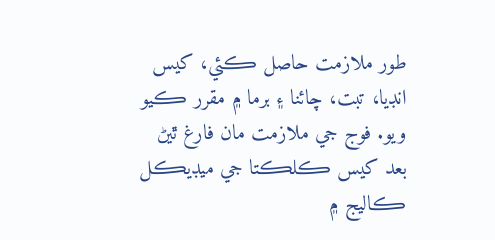طور ملازمت حاصل ڪئي، کيس انڊيا، تبت، چائنا ۽ برما ۾ مقرر ڪيو ويو. فوج جي ملازمت مان فارغ ٿيڻ بعد کيس ڪلڪتا جي ميڊيڪل ڪاليج ۾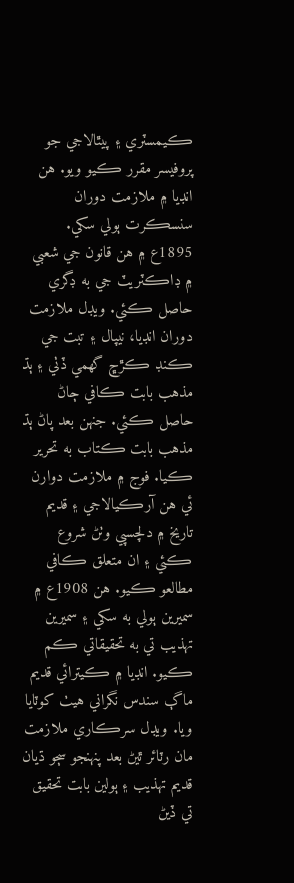ڪيمسٽري ۽ پيٿالاجي جو پروفيسر مقرر ڪيو ويو. هن انڊيا ۾ ملازمت دوران سنسڪرت ٻولي سکي. 1895ع ۾ هن قانون جي شعبي ۾ ڊاڪٽريٽ جي به ڊگري حاصل ڪئي. ويڊل ملازمت دوران انڊيا، نيپال ۽ تبت جي ڪنڊ ڪڙڇ گهمي ڏٺي ۽ ٻڌ مذهب بابت ڪافي ڄاڻ حاصل ڪئي. جنهن بعد پاڻ ٻڌ مذهب بابت ڪتاب به تحرير ڪيا. فوج ۾ ملازمت دوارن ئي هن آرڪيالاجي ۽ قديم تاريخ ۾ دلچسپي وٺڻ شروع ڪئي ۽ ان متعلق ڪافي مطالعو ڪيو. هن 1908ع ۾ سميرين ٻولي به سکي ۽ سميرين تهذيب تي به تحقيقاتي ڪم ڪيو. انڊيا ۾ ڪيترائي قديم ماڳ سندس نگراني هيٺ کوٽايا ويا. ويڊل سرڪاري ملازمت مان رٽائر ٿيڻ بعد پنهنجو سڄو ڌيان قديم تهذيب ۽ ٻولين بابت تحقيق تي ڏيڻ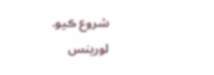شروع ڪيو.
لورينس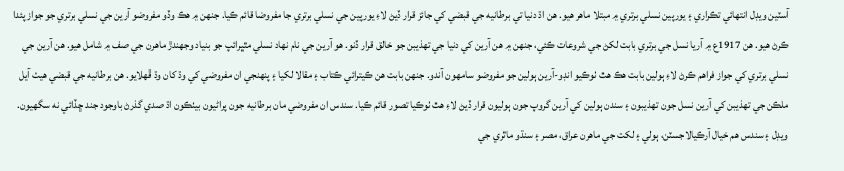آسٽين ويڊل انتهائي تڪراري ۽ يورپين نسلي برتري ۾ مبتلا ماهر هيو. هن اڌ دنيا تي برطانيه جي قبضي کي جائز قرار ڏيڻ لاءِ يورپين جي نسلي برتري جا مفروضا قائم ڪيا. جنهن ۾ هڪ وڏو مفروضو آرين جي نسلي برتري جو جواز پئدا ڪرڻ هيو. هن 1917ع ۾ آريا نسل جي برتري بابت لکڻ جي شروعات ڪئي، جنهن ۾ هن آرين کي دنيا جي تهذيبن جو خالق قرار ڏنو. هو آرين جي نام نهاد نسلي مٿڀرائپ جو بنياد وجهندڙ ماهرن جي صف ۾ شامل هيو. هن آرين جي نسلي برتري کي جواز فراهم ڪرڻ لاءِ ٻولين بابت هڪ هٿ ٺوڪيو انڊو-آرين ٻولين جو مفروضو سامهون آندو. جنهن بابت هن ڪيترائي ڪتاب ۽ مقالا لکيا ۽ پنهنجي ان مفروضي کي وڌ کان وڌ ڦهلايو. هن برطانيه جي قبضي هيٺ آيل ملڪن جي تهذيبن کي آرين نسل جون تهذيبون ۽ سندن ٻولين کي آرين گروپ جون ٻوليون قرار ڏيڻ لاءِ هٿ ٺوڪيا تصور قائم ڪيا. سندس ان مفروضي مان برطانيه جون پراڻيون بيٺڪون اڌ صدي گذرڻ باوجود جند ڇڏائي نه سگهيون. ويڊل ۽ سندس هم خيال آرڪيالاجسٽن، ٻولي ۽ لکت جي ماهرن عراق، مصر ۽ سنڌو ماٿري جي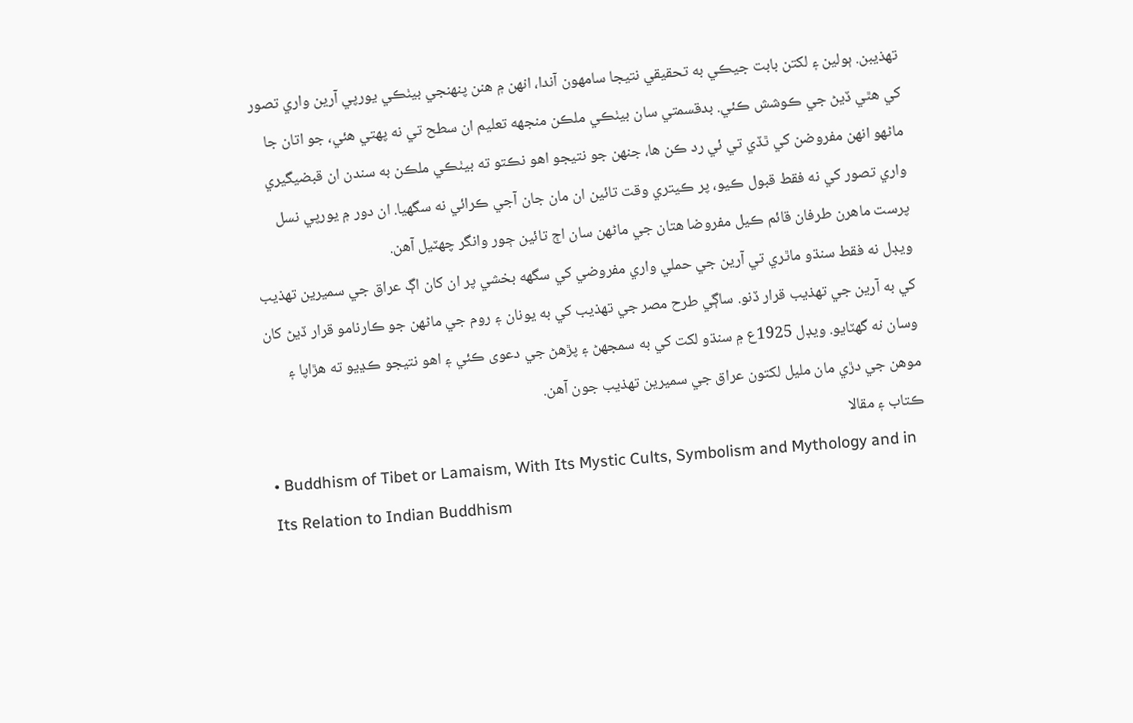تهذيبن. ٻولين ۽ لکتن بابت جيڪي به تحقيقي نتيجا سامهون آندا، انهن ۾ هنن پنهنجي بيٺڪي يورپي آرين واري تصور کي هٿي ڏيڻ جي ڪوشش ڪئي. بدقسمتي سان بيٺڪي ملڪن منجهه تعليم ان سطح تي نه پهتي هئي، جو اتان جا ماڻهو انهن مفروضن کي ٿڏي تي ئي رد ڪن ها، جنهن جو نتيجو اهو نڪتو ته بيٺڪي ملڪن به سندن ان قبضيگيري واري تصور کي نه فقط قبول ڪيو، پر ڪيتري وقت تائين ان مان جان آجي ڪرائي نه سگهيا. ان دور ۾ يورپي نسل پرست ماهرن طرفان قائم ڪيل مفروضا هتان جي ماڻهن سان اڄ تائين ڄور وانگر چهٽيل آهن.
ويڊل نه فقط سنڌو ماٿري تي آرين جي حملي واري مفروضي کي سگهه بخشي پر ان کان اڳ عراق جي سميرين تهذيب کي به آرين جي تهذيب قرار ڏنو. ساڳي طرح مصر جي تهذيب کي به يونان ۽ روم جي ماڻهن جو ڪارنامو قرار ڏيڻ کان وسان نه گهٽايو. ويڊل 1925ع ۾ سنڌو لکت کي به سمجهڻ ۽ پڙهڻ جي دعوى ڪئي ۽ اهو نتيجو ڪڍيو ته هڙاپا ۽ موهن جي دڙي مان مليل لکتون عراق جي سميرين تهذيب جون آهن.
ڪتاب ۽ مقالا
• Buddhism of Tibet or Lamaism, With Its Mystic Cults, Symbolism and Mythology and in Its Relation to Indian Buddhism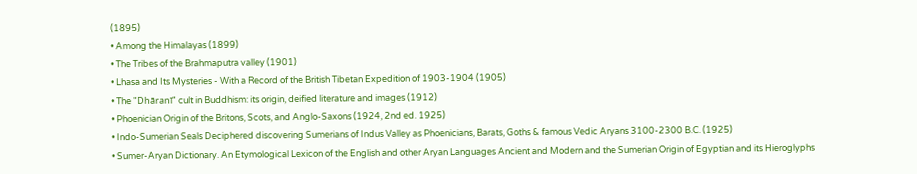(1895)
• Among the Himalayas (1899)
• The Tribes of the Brahmaputra valley (1901)
• Lhasa and Its Mysteries - With a Record of the British Tibetan Expedition of 1903-1904 (1905)
• The "Dhāranī" cult in Buddhism: its origin, deified literature and images (1912)
• Phoenician Origin of the Britons, Scots, and Anglo-Saxons (1924, 2nd ed. 1925)
• Indo-Sumerian Seals Deciphered discovering Sumerians of Indus Valley as Phoenicians, Barats, Goths & famous Vedic Aryans 3100-2300 B.C. (1925)
• Sumer-Aryan Dictionary. An Etymological Lexicon of the English and other Aryan Languages Ancient and Modern and the Sumerian Origin of Egyptian and its Hieroglyphs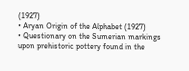(1927)
• Aryan Origin of the Alphabet (1927)
• Questionary on the Sumerian markings upon prehistoric pottery found in the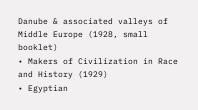Danube & associated valleys of Middle Europe (1928, small booklet)
• Makers of Civilization in Race and History (1929)
• Egyptian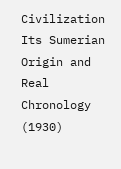Civilization Its Sumerian Origin and Real Chronology (1930)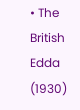• The British Edda (1930)